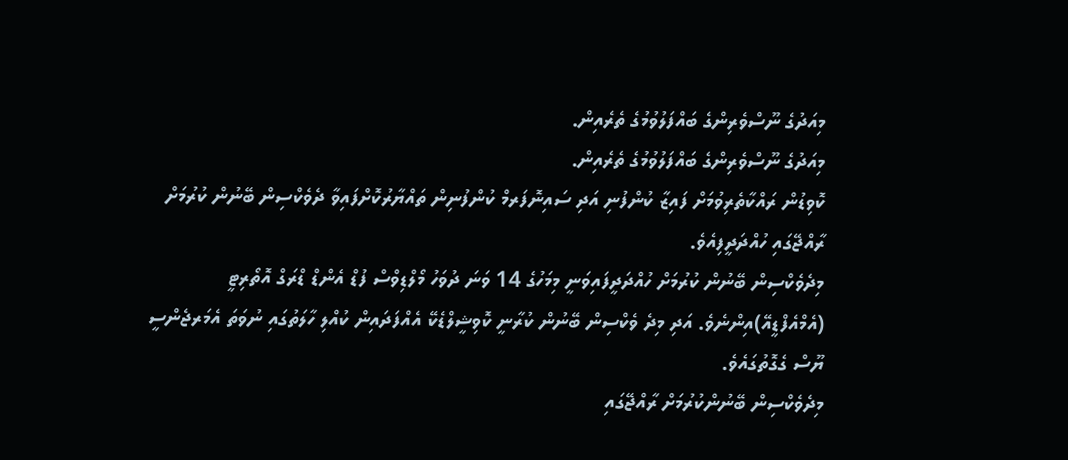މިއަދުގެ ނޫސްވެރިންގެ ބައްފަލުވުމުގެ ތެރެއިން.
މިއަދުގެ ނޫސްވެރިންގެ ބައްފަލުވުމުގެ ތެރެއިން.
ކޮވިޑުން ރައްކާތެރިވުމަށް ފައިޒާ ކުންފުނި އަދި ސައިނޮފަރމް ކުންފުނިން ތައްޔާރުކޮށްފައިވާ ދެވެކްސިން ބޭނުން ކުރުމަށް ރާއްޖޭގައި ހުއްދަދީފިއެވެ.
މިދެވެކްސިން ބޭނުން ކުރުމަށް ހުއްދަދީފައިވަނީ މިމަހުގެ 14 ވަނަ ދުވަހު މޯލްޑިވްސް ފުޑް އެންޑް ޑްރަގް އޮތޯރިޓީ (އެމްއެފްޑީއޭ)އިންނެވެ. އަދި މިދެ ވެކްސިން ބޭނުން ކުރާނީ ކޮވިޝީލްޑެކޭ އެއްފަދައިން ކުއްލި ހާލަތުގައި ނުވަތަ އެމަރޖެންސީ ޔޫސް ގެގޮތުގައެވެ.
މިދެވެކްސިން ބޭނުންކުރުމަށް ރާއްޖޭގައި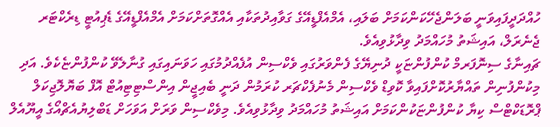ހުއްދަދީފައިވަނީ ބަލަންޖެހޭކަންކަމަށް ބަލައި، އެމްއެފްޑީއޭގެ ގަވާއިދުތަކާއި އެއްގޮތަށްކަމަށް އެމްއެފްޑީއޭގެ ޑެޕިއުޓީ ޑިރެކްޓަރ ޖެނެރަލް، އައިޝަތު މުހައްމަދު ވިދާޅުވިއެވެ.
ޗައިނާގެ ސިނޮފަރމް ކުންފުންޏަކީ ދުނިޔޭގެ ފެންވަރުގައި ވެކްސިން އުފެއްދުމުގައި ހަވަނައިގައި ގުނާލެވޭ ކުންފުންޏެކެވެ. އަދި މިކުންފުނިން ތައްޔާރުކޮށްފައިވާ ކޮވިޑް ވެކްސިން މެނުފެކްޗަރ ކުރަމުން ދަނީ ބެއިޖީން އިންސްޓިޓިއުޓް އޮފް ބަޔޮލޮޖިކަލް ޕްރޮޑަކްޓްސް ކިޔާ ކުންފުންޏަކުންކަމަށް އައިޝަތު މުހައްމަދު ވިދާޅުވިއެވެ. މިވެކްސިން ވަރަށް އަވަހަށް ޑަބްލިޔުއެޗްއޯގެ އީޔޫއެލް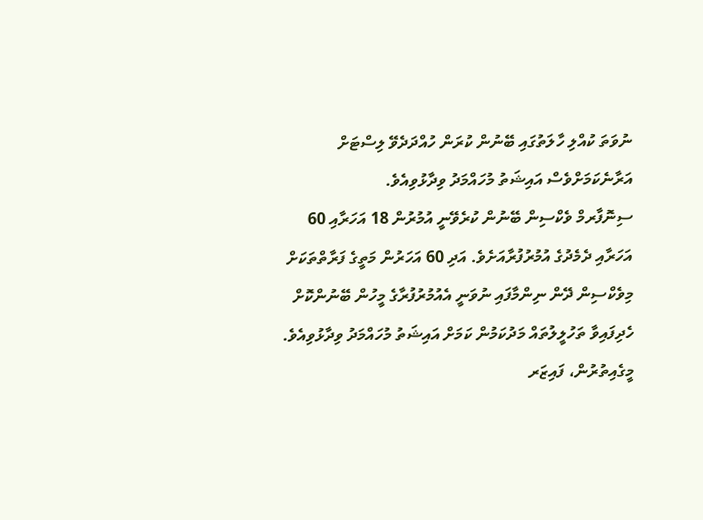ނުވަތަ ކުއްލި ހާލަތުގައި ބޭނުން ކުރަން ހުއްދަދެވޭ ލިސްޓަށް އަރާނެކަމަށްވެސް އައިޝަތު މުހައްމަދު ވިދާޅުވިއެވެ.
ސިނޮފާރމް ވެކްސިން ބޭނުން ކުރެވޭނީ އުމުރުން 18 އަހަރާއި 60 އަހަރާއި ދެމެދުގެ އުމުރުފުރާއަށެވެ. އަދި 60 އަހަރުން މަތީގެ ފަރާތްތަކަށް މިވެކްސިން ދޭން ނިންމާފައި ނުވަނީ އެއުމުރުފުރާގެ މީހުން ބޭނުންކޮށް ހެދިފައިވާ ތަހުލީލުތައް މަދުކަމުން ކަމަށް އައިޝަތު މުހައްމަދު ވިދާޅުވިއެވެ.
މީގެއިތުރުން، ފައިޒަރ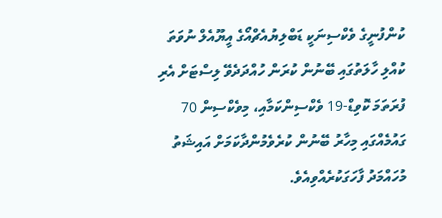ކުންފުނީގެ ވެކްސިނަކީ ޑަބްލިޔުއެޗްއޯގެ އީޔޫއެލް ނުވަތަ ކުއްލި ހާލަތުގައި ބޭނުން ކުރަން ހުއްދަދެވޭ ލިސްޓަށް އެރި ފުރަތަމަ ކޮވިޑް-19 ވެކްސިންކަމާއި، މިވެކްސިން 70 ގައުމެއްގައި މިހާރު ބޭނުން ކުރެވެމުންދާކަމަށް އައިޝަތު މުހައްމަދު ފާހަގަކުރެއްވިއެވެ.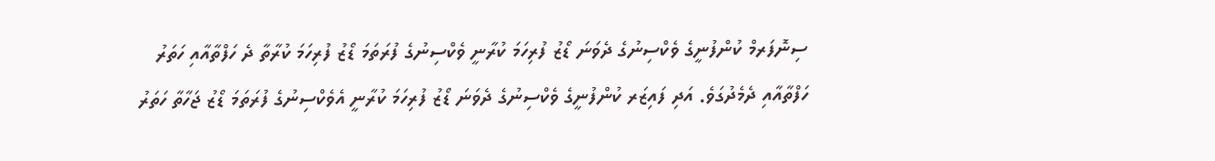ސިނޮފަރމް ކުންފުނީގެ ވެކްސިނުގެ ދެވަނަ ޑޯޒު ފުރިހަމަ ކުރާނީ ވެކްސިނުގެ ފުރަތަމަ ޑޯޒު ފުރިހަމަ ކުރާތާ ދެ ހަފްތާއާއި ހަތަރު ހަފްތާއާއި ދެމެދުގަވެ. އަދި ފައިޒަރ ކުންފުނީގެ ވެކްސިނުގެ ދެވަނަ ޑޯޒު ފުރިހަމަ ކުރާނީ އެވެކްސިނުގެ ފުރަތަމަ ޑޯޒު ޖަހާތާ ހަތަރު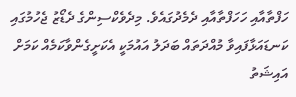ހަފްތާއާއި ހަހަފްތާއާއި ދެމެދުގައެވެ. މިދެވެކްސިންގެ ދެޑޯޒު ޖެހުމުގައި ކަނޑައަޅާފައިވާ މުއްދަތައް ބަދަލު އައުމަކީ އެކަށީގެންވާކަމެއް ކަމަށް އައިޝަތު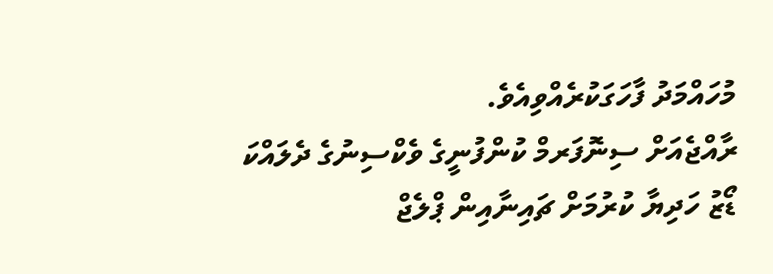މުހައްމަދު ފާހަގަކުރެއްވިއެވެ.
ރާއްޖެއަށް ސިނޮފަރމް ކުންފުނީގެ ވެކްސިނުގެ ދެލައްކަ ޑޯޒު ހަދިޔާ ކުރުމަށް ޗައިނާއިން ޕްލެޖް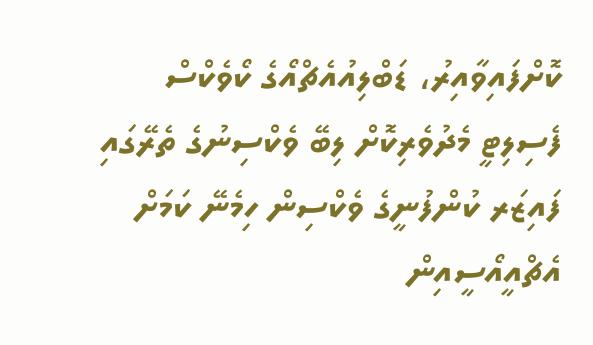ކޮށްފައިވާއިރު، ޑަބްލިއުއެޗްއޯގެ ކޯވެކްސް ފެސިލިޓީ މެދުވެރިކޮށް ލިބޭ ވެކްސިނުގެ ތެރޭގައި ފައިޒަރ ކުންފުނީގެ ވެކްސިން ހިމެނޭ ކަމަށް އެޗްއީއޯސީއިން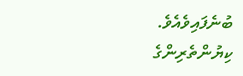ބުނެފައިވެއެވެ.
ކިޔުންތެރިންގެ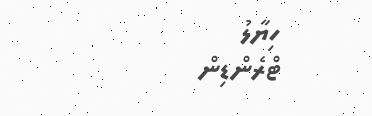ހިޔާލު
ޓްރެންޑިން